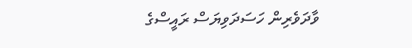ވާދަވެރިން ހަސަދަވިޔަސް ރައީސްގެ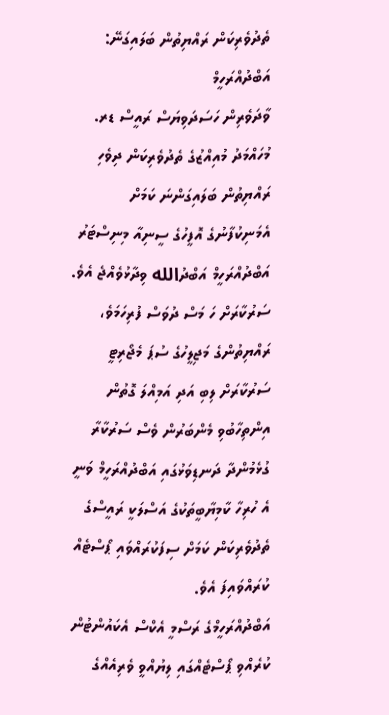ތެދުވެރިކަން ރައްޔިތުން ބަލައިގަނޭ: އަބްދުއްރަހީމް
ވާދަވެރިން ހަސަދަވިޔަސް ރައީސް ޑރ. މުހައްމަދު މުއިއްޒުގެ ތެދުވެރިކަން ދިވެހި ރައްޔިތުން ބަލައިގަންނަ ކަމަށް އެމަނިކުފާނުގެ އޮފީހުގެ ސީނިއާ މިނިސްޓަރު އަބްދުއްރަހީމް އަބްދުالله ވިދާޅުވެއްޖެ އެވެ.
ސަރުކާރަށް ހަ މަސް ދުވަސް ފުރިހަމަވެ، ރައްޔިތުންގެ މަޖިލީހުގެ ސުޕަ މެޖޯރިޓީ ސަރުކާރަށް ލިބި އަދި އަމިއްލަ ގޮތުން އިންތިހާބުވި މެންބަރުން ވެސް ސަރުކާރާ ގުޅެމުންދާ ދަނޑިވަޅުގައި އަބްދުއްރަހީމް ވަނީ އެ ހުރިހާ ކާމިޔާބީތަކުގެ އަސްލަކީ ރައީސްގެ ތެދުވެރިކަން ކަމަށް ސިފަކުރައްވައި ޕޯސްޓެއް ކުރައްވައިފަ އެވެ.
އަބްދުއްރަހީމްގެ ރަސްމީ އެކްސް އެކައުންޓުން ކުރެއްވި ޕޯސްޓެއްގައި ލިޔުއްވީ ވެރިއެއްގެ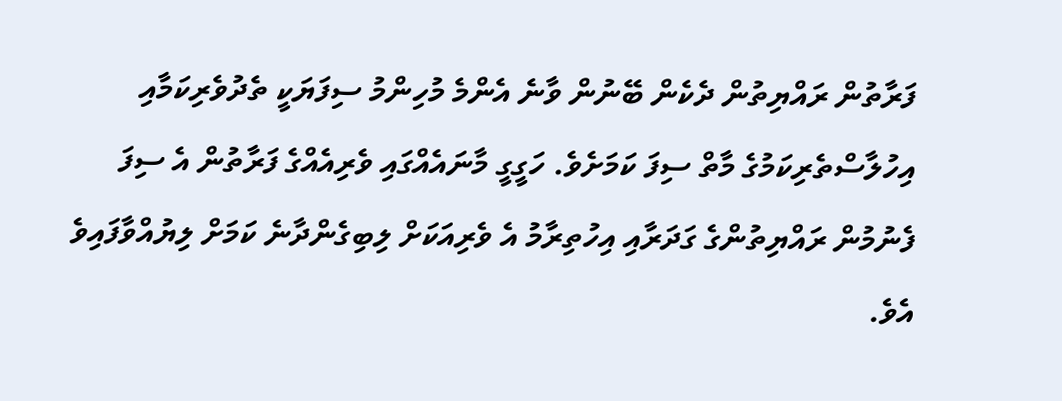ފަރާތުން ރައްޔިތުން ދެކެން ބޭނުން ވާނެ އެންމެ މުހިންމު ސިފަޔަކީ ތެދުވެރިކަމާއި އިހުލާސްތެރިކަމުގެ މާތް ސިފަ ކަމަށެވެ. ހަގީގީ މާނައެއްގައި ވެރިއެއްގެ ފަރާތުން އެ ސިފަ ފެނުމުން ރައްޔިތުންގެ ގަދަރާއި އިހުތިރާމު އެ ވެރިއަކަށް ލިބިގެންދާނެ ކަމަށް ލިޔުއްވާފައިވެ އެވެ.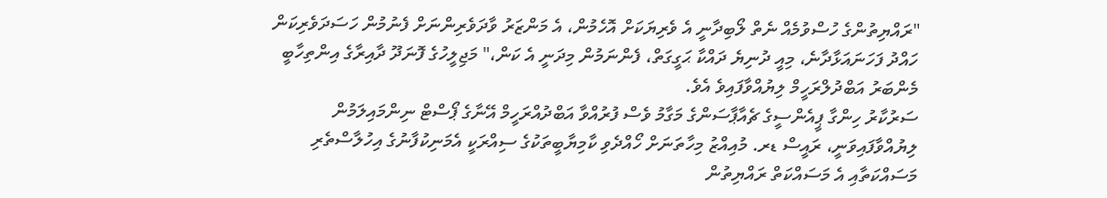"ރައްޔިތުންގެ ހުސްވުމެއް ނެތް ލޯބިދާނީ އެ ވެރިޔަކަށް އޮހެމުން، އެ މަންޒަރު ވާދަވެރިންނަށް ފެނުމުން ހަސަދަވެރިކަން ހައްދު ފަހަނައަޅާދާނެ، މިއީ ދުނިޔެ ދައްކާ ޙަގީގަތް، ފެންނަމުން މިދަނީ އެ ކަން،" މަޖިލީހުގެ ފޮނަދޫ ދާއިރާގެ އިންތިހާބީ މެންބަރު އަބްދުލްރަހީމް ލިޔުއްވާފައިވެ އެވެ.
ސަރުކާރު ހިންގާ ޕީއެންސީގެ ޗެއާޕާސަންގެ މަގާމު ވެސް ފުރުއްވާ އަބްދުއްރަހީމް އޭނާގެ ޕޯސްޓް ނިންމައިލަމުން ލިޔުއްވާފައިވަނީ، ރައީސް ޑރ. މުއިއްޒު މިހާތަނަށް ހޯއްދެވި ކާމިޔާބީތަކުގެ ސިއްރަކީ އެމަނިކުފާނުގެ އިހުލާސްތެރި މަސައްކަތާއި އެ މަސައްކަތް ރައްޔިތުން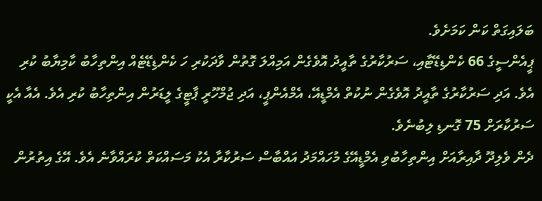ބަލައިގަތް ކަން ކަމަށެވެ.
ޕީއެންސީގެ 66 ކެންޑިޑޭޓާއި، ސަރުކާރުގެ ތާއީދު އޮވެގެން އަމިއްލަ ގޮތުން ވާދަކުރި ހަ ކެންޑިޑޭޓެއް އިންތިހާބު ކާމިޔާބު ކުރި އެވެ. އަދި ސަރުކާރުގެ ތާއީދު އޮވެގެން ނުކުތް އެމްޑީއޭ، އެމްއެންޕީ، އަދި ޖުމްހޫރީ ޕާޓީގެ ލީޑަރުން އިންތިހާބު ކުރި އެވެ. އެއާ އެކީ ސަރުކާރަށް 75 ގޮނޑި ލިބުނެވެ.
ދެން ވެލިދޫ ދާއިރާއަށް އިންތިހާބުވި އެމްޑީއޭގެ މުހައްމަދު އައްބާސް ސަރުކާރާ އެކު މަސައްކަތް ކުރައްވާނެ އެވެ. އޭގެ އިތުރުން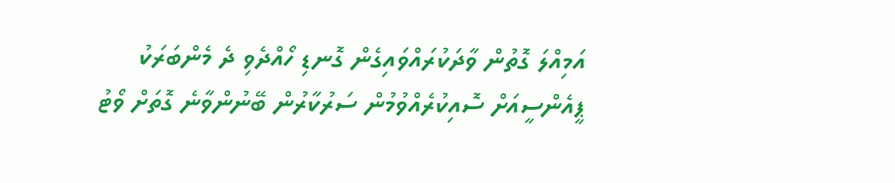އަމިއްލަ ގޮތުން ވާދަކުރައްވައިގެން ގޮނޑި ހޯއްދެވި ދެ މެންބަރަކު ޕީއެންސީއަށް ސޮއިކުރެއްވުމުން ސަރުކާރުން ބޭނުންވާނެ ގޮތަށް ވޯޓު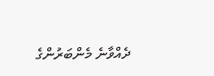ދެއްވާނެ މެންބަރުންގެ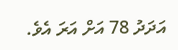އަދަދު 78 އަށް އަރަ އެވެ.